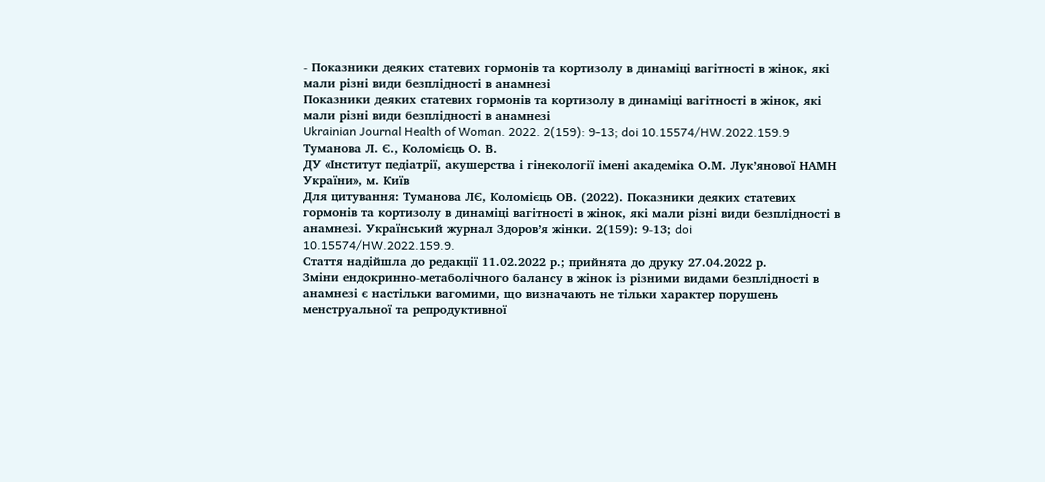- Показники деяких статевих гормонів та кортизолу в динаміці вагітності в жінок, які мали різні види безплідності в анамнезі
Показники деяких статевих гормонів та кортизолу в динаміці вагітності в жінок, які мали різні види безплідності в анамнезі
Ukrainian Journal Health of Woman. 2022. 2(159): 9-13; doi 10.15574/HW.2022.159.9
Туманова Л. Є., Коломієць О. В.
ДУ «Інститут педіатрії, акушерства і гінекології імені академіка О.М. Лук’янової НАМН України», м. Київ
Для цитування: Туманова ЛЄ, Коломієць ОВ. (2022). Показники деяких статевих гормонів та кортизолу в динаміці вагітності в жінок, які мали різні види безплідності в анамнезі. Український журнал Здоров’я жінки. 2(159): 9-13; doi 10.15574/HW.2022.159.9.
Стаття надійшла до редакції 11.02.2022 р.; прийнята до друку 27.04.2022 р.
Зміни ендокринно-метаболічного балансу в жінок із різними видами безплідності в анамнезі є настільки вагомими, що визначають не тільки характер порушень менструальної та репродуктивної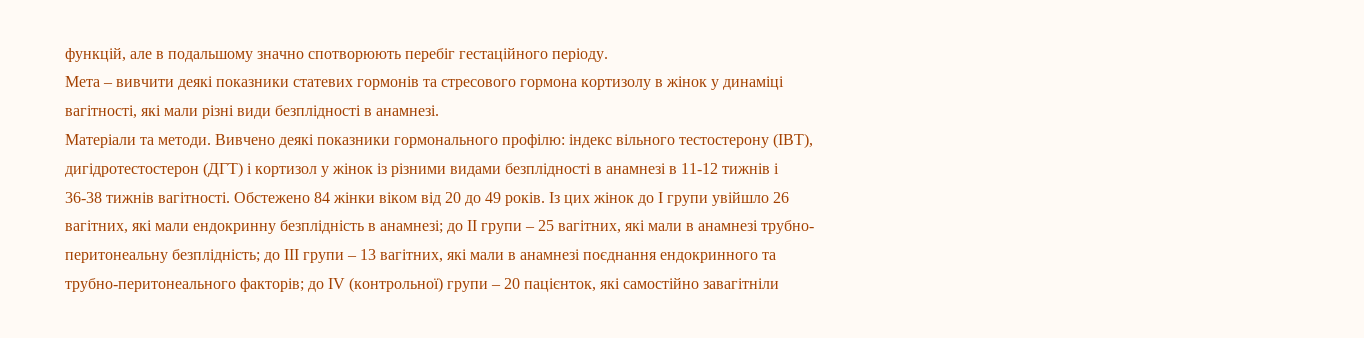функцій, але в подальшому значно спотворюють перебіг гестаційного періоду.
Мета – вивчити деякі показники статевих гормонів та стресового гормона кортизолу в жінок у динаміці вагітності, які мали різні види безплідності в анамнезі.
Матеріали та методи. Вивчено деякі показники гормонального профілю: індекс вільного тестостерону (ІВТ), дигідротестостерон (ДГТ) і кортизол у жінок із різними видами безплідності в анамнезі в 11-12 тижнів і 36-38 тижнів вагітності. Обстежено 84 жінки віком від 20 до 49 років. Із цих жінок до І групи увійшло 26 вагітних, які мали ендокринну безплідність в анамнезі; до ІІ групи – 25 вагітних, які мали в анамнезі трубно-перитонеальну безплідність; до ІІІ групи – 13 вагітних, які мали в анамнезі поєднання ендокринного та трубно-перитонеального факторів; до ІV (контрольної) групи – 20 пацієнток, які самостійно завагітніли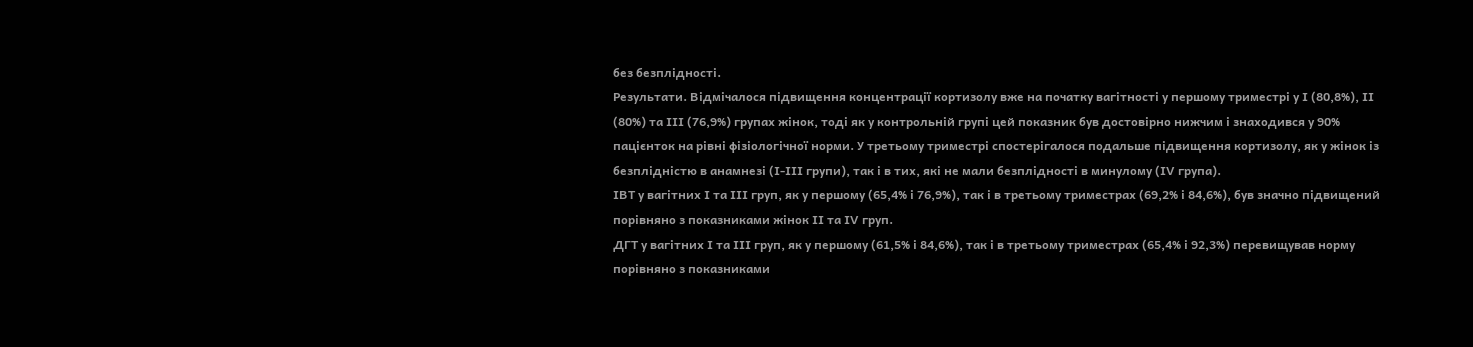без безплідності.
Результати. Відмічалося підвищення концентрації кортизолу вже на початку вагітності у першому триместрі у І (80,8%), ІІ (80%) та ІІІ (76,9%) групах жінок, тоді як у контрольній групі цей показник був достовірно нижчим і знаходився у 90% пацієнток на рівні фізіологічної норми. У третьому триместрі спостерігалося подальше підвищення кортизолу, як у жінок із безплідністю в анамнезі (І-ІІІ групи), так і в тих, які не мали безплідності в минулому (ІV група).
ІВТ у вагітних І та ІІІ груп, як у першому (65,4% і 76,9%), так і в третьому триместрах (69,2% і 84,6%), був значно підвищений порівняно з показниками жінок ІІ та ІV груп.
ДГТ у вагітних І та ІІІ груп, як у першому (61,5% і 84,6%), так і в третьому триместрах (65,4% і 92,3%) перевищував норму порівняно з показниками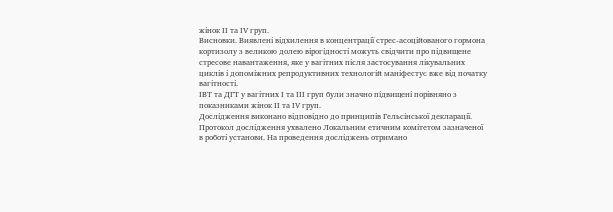жінок ІІ та ІV груп.
Висновки. Виявлені відхилення в концентрації стрес-асоційованого гормона кортизолу з великою долею вірогідності можуть свідчити про підвищене стресове навантаження, яке у вагітних після застосування лікувальних циклів і допоміжних репродуктивних технологій маніфестує вже від початку вагітності.
ІВТ та ДГТ у вагітних І та ІІІ груп були значно підвищені порівняно з показниками жінок ІІ та ІV груп.
Дослідження виконано відповідно до принципів Гельсінської декларації. Протокол дослідження ухвалено Локальним етичним комітетом зазначеної в роботі установи. На проведення досліджень отримано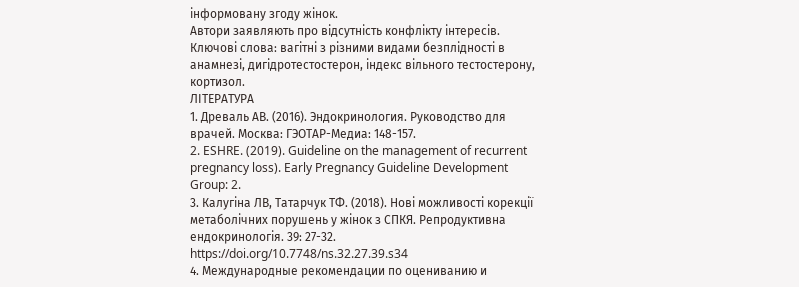інформовану згоду жінок.
Автори заявляють про відсутність конфлікту інтересів.
Ключові слова: вагітні з різними видами безплідності в анамнезі, дигідротестостерон, індекс вільного тестостерону, кортизол.
ЛІТЕРАТУРА
1. Древаль АВ. (2016). Эндокринология. Руководство для врачей. Москва: ГЭОТАР-Медиа: 148-157.
2. ESHRE. (2019). Guideline on the management of recurrent pregnancy loss). Early Pregnancy Guideline Development Group: 2.
3. Калугіна ЛВ, Татарчук ТФ. (2018). Нові можливості корекції метаболічних порушень у жінок з СПКЯ. Репродуктивна ендокринологія. 39: 27-32. https://doi.org/10.7748/ns.32.27.39.s34
4. Международные рекомендации по оцениванию и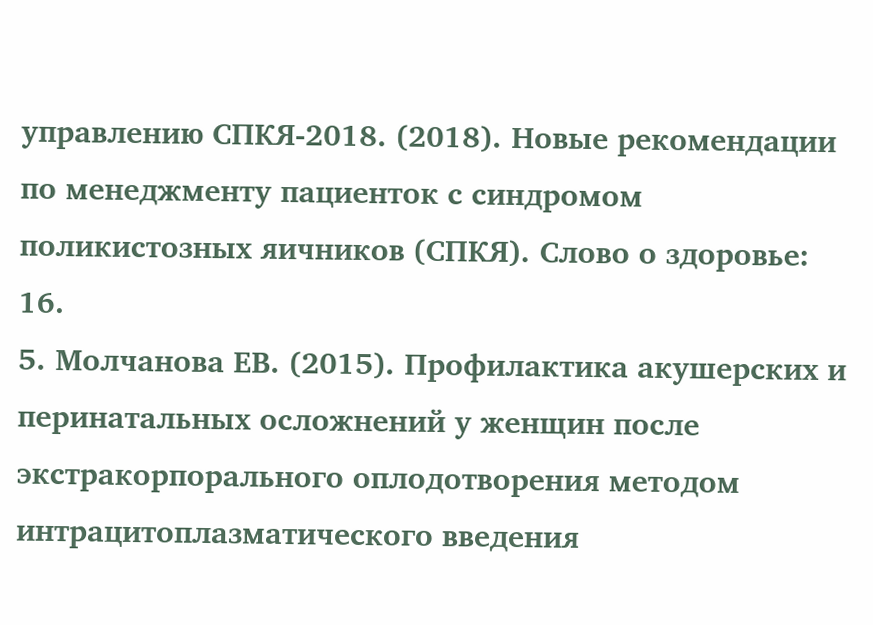управлению СПКЯ-2018. (2018). Новые рекомендации по менеджменту пациенток с синдромом поликистозных яичников (СПКЯ). Слово о здоровье: 16.
5. Молчанова ЕВ. (2015). Профилактика акушерских и перинатальных осложнений у женщин после экстракорпорального оплодотворения методом интрацитоплазматического введения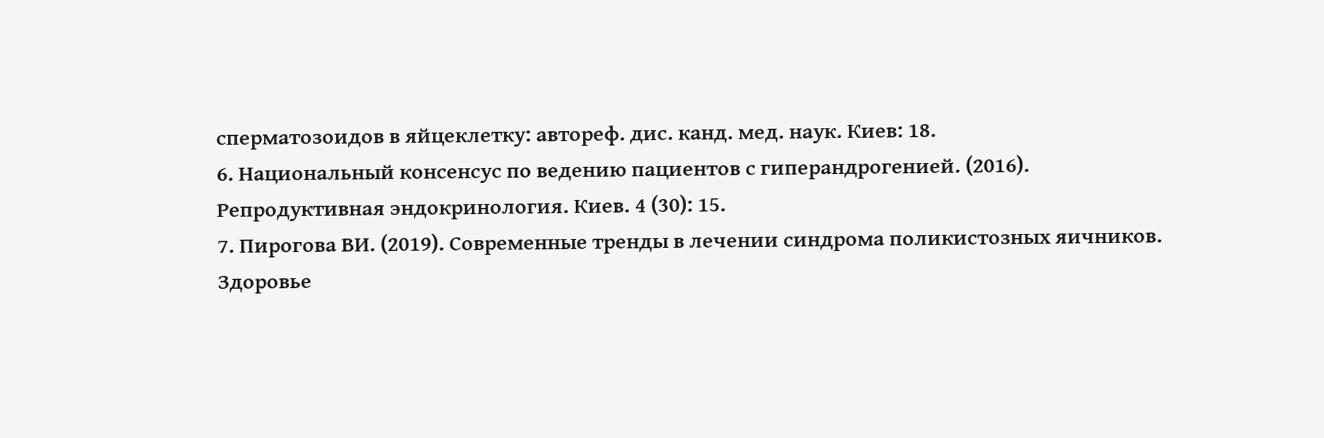сперматозоидов в яйцеклетку: автореф. дис. канд. мед. наук. Киев: 18.
6. Национальный консенсус по ведению пациентов с гиперандрогенией. (2016). Репродуктивная эндокринология. Киев. 4 (30): 15.
7. Пирогова ВИ. (2019). Современные тренды в лечении синдрома поликистозных яичников. Здоровье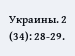Украины. 2 (34): 28-29.